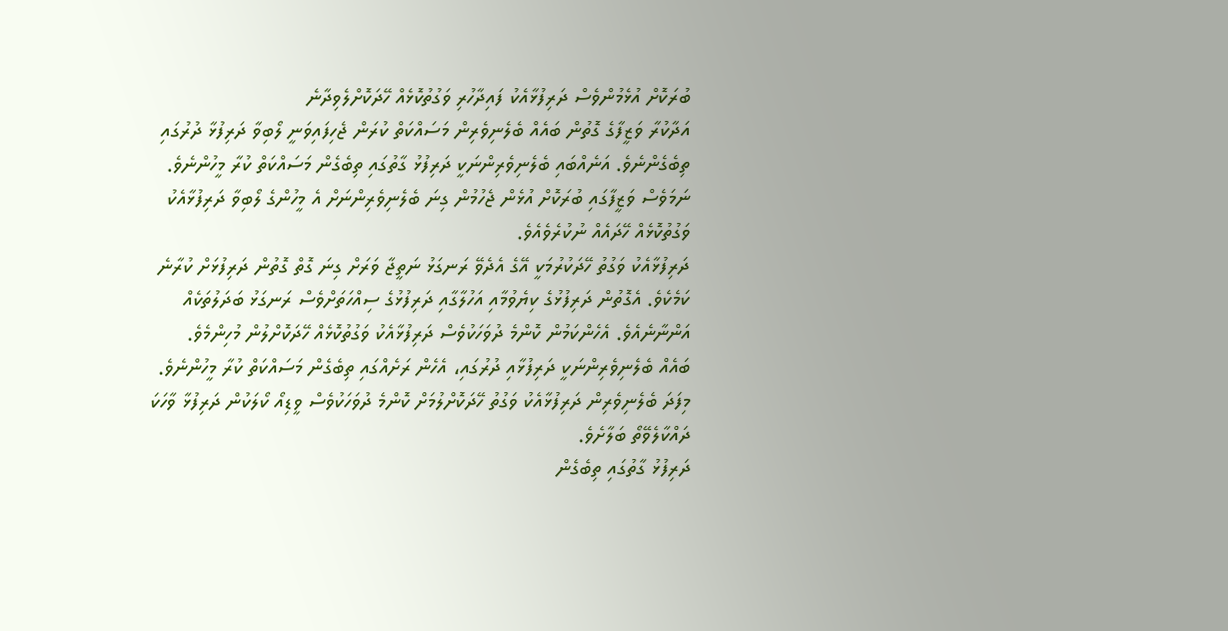ބުރަކޮށް އުޅެމުންވެސް ދަރިފުޅާއެކު ފައިދާހުރި ވަގުތުކޮޅެއް ހޭދަކޮށްލެވިދާނެ
އަދާކުރާ ވަޒީފާގެ ގޮތުން ބައެއް ބެލެނިވެރިން މަސައްކަތް ކުރަން ޖެހިފައިވަނީ ލޯބިވާ ދަރިފުޅާ ދުރުގައި ތިބެގެންނެވެ. އަނެއްބައި ބެލެނިވެރިންނަކީ ދަރިފުޅު ގާތުގައި ތިބެގެން މަސައްކަތް ކުރާ މީހުންނެވެ. ނަމަވެސް ވަޒީފާގައި ބުރަކޮށް އުޅެން ޖެހުމުން ގިނަ ބެލެނިވެރިންނަށް އެ މީހުންގެ ލޯބިވާ ދަރިފުޅާއެކު ވަގުތުކޮޅެއް ހޭދައެއް ނުކުރެވެއެވެ.
ދަރިފުޅާއެކު ވަގުތު ހޭދަކުރުމަކީ އޭގެ އެދެވޭ ރަނގަޅު ނަތީޖާ ވަރަށް ގިނަ ގޮތް ގޮތުން ދަރިފުޅަށް ކުރާނެ ކަމެކެވެ. އެގޮތުން ދަރިފުޅުގެ ކިޔެވުމާއި އަހުލާގާއި ދަރިފުޅުގެ ސިއްހަތަށްވެސް ރަނގަޅު ބަދަލުތަކެއް އަންނާނެއެވެ. އެހެންކަމުން ކޮންމެ ދުވަހަކުވެސް ދަރިފުޅާއެކު ވަގުތުކޮޅެއް ހޭދަކޮށްލުން މުހިންމެވެ.
ބައެއް ބެލެނިވެރިންނަކީ ދަރިފުޅާއި ދުރުގައި، އެހެން ރަށެއްގައި ތިބެގެން މަސައްކަތް ކުރާ މީހުންނެވެ. މިފަދަ ބެލެނިވެރިން ދަރިފުޅާއެކު ވަގުތު ހޭދަކޮށްލުމަށް ކޮންމެ ދުވަހަކުވެސް ވީޑިއޯ ކޯލަކުން ދަރިފުޅާ ވާހަކަ ދައްކާލެވޭތޯ ބަލާށެވެ.
ދަރިފުޅު ގާތުގައި ތިބެގެން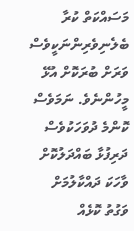މަސައްކަތް ކުރާ ބެލެނިވެރިންނަކީވެސް ވަރަށް ބުރަކޮށް އުޅޭ މީހުންނެވެ. ނަމަވެސް ކޮންމެ ދުވަހަކުވެސް ދަރިފުޅާ ބައްދަލުކޮށް ވާހަކަ ދައްކާލުމަށް ވަގުތު ކޮޅެއް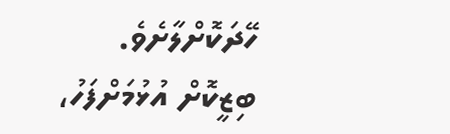ހޭދަކޮށްލާށެވެ.
ބިޒީކޮށް އުޅުމަށްފަހު،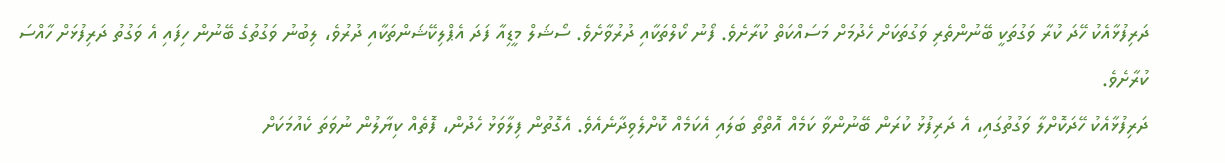ދަރިފުޅާއެކު ހޭދަ ކުރާ ވަގުތަކީ ބޭނުންތެރި ވަގުތަކަށް ހެދުމަށް މަސައްކަތް ކުރާށެވެ. ފޯނު ކޯލްތަކާއި ދުރުވާށެވެ. ސޯޝަލް މީޑިއާ ފަދަ އެޕްލިކޭޝަންތަކާއި ދުރުވެ، ލިބުނު ވަގުތުގެ ބޭނުން ހިފައި އެ ވަގުތު ދަރިފުޅަށް ހާއްސަ ކުރާށެވެ.
ދަރިފުޅާއެކު ހޭދަކޮށްލާ ވަގުތުގައި، އެ ދަރިފުޅު ކުރަން ބޭނުންވާ ކަމެއް އޮތްތޯ ބަލައި އެކަމެއް ކޮށްލެވިދާނެއެވެ. އެގޮތުން ފިލާވަޅު ހެދުން، ފޮތެއް ކިޔާލުން ނުވަތަ ކެއުމަކަށް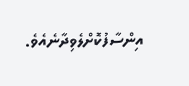އިންސާފުކޮށްލެވިދާނެއެވެ.